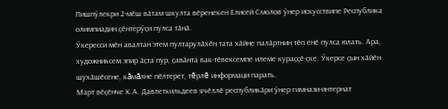Пишпӳлекри 2-мӗш вӑтам шкулта вӗренекен Елисей Смолов ӳнер искусствипе Республика олимпиадин ҫӗнтерӳҫи пулса тӑнӑ.
Ӳкересси мӗн авалтан этем пултарулӑхӗн тата хӑйне палӑртнин тӗп енӗ пулса юлать. Ара, художниксем эпир ӑҫта пур, ҫавӑнта вак-тӗвексемпе илеме кураҫҫӗ-ҫке. Ӳкерсе ҫын хӑйӗн шухӑшӗсене, кăмăлне пӗлтерет, тĕрлĕ информаци парать.
Март вӗҫӗнче К.А. Давлеткильдеев ячӗллӗ республикӑри ӳнер гимнази-интернат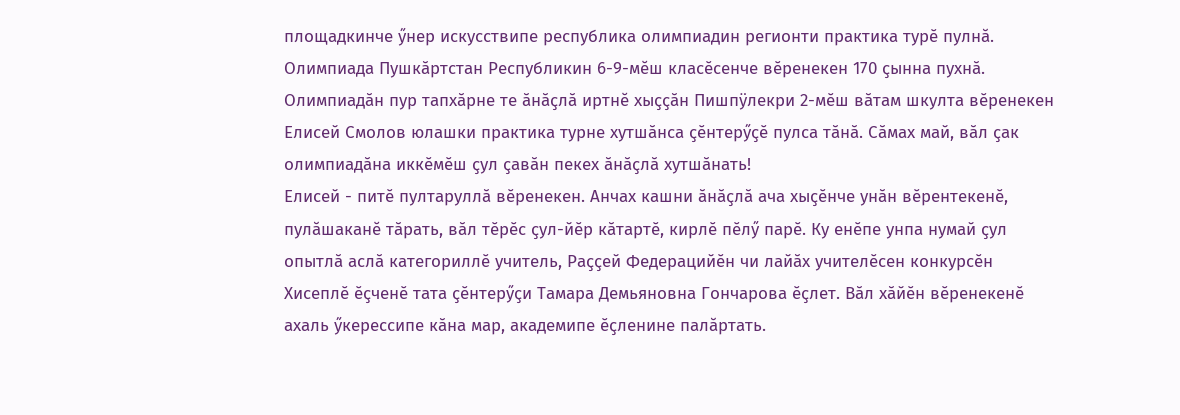площадкинче ӳнер искусствипе республика олимпиадин регионти практика турӗ пулнă. Олимпиада Пушкӑртстан Республикин 6-9-мĕш класӗсенче вӗренекен 170 ҫынна пухнӑ. Олимпиадӑн пур тапхӑрне те ӑнӑҫлӑ иртнĕ хыҫҫӑн Пишпÿлекри 2-мӗш вӑтам шкулта вӗренекен Елисей Смолов юлашки практика турне хутшӑнса ҫӗнтерӳҫӗ пулса тӑнӑ. Сӑмах май, вӑл ҫак олимпиадӑна иккӗмӗш ҫул ҫавӑн пекех ӑнӑҫлӑ хутшӑнать!
Елисей - питӗ пултаруллӑ вӗренекен. Анчах кашни ӑнӑҫлӑ ача хыҫӗнче унӑн вӗрентекенӗ, пулăшаканĕ тӑрать, вӑл тӗрӗс ҫул-йӗр кӑтартӗ, кирлӗ пӗлӳ парӗ. Ку енӗпе унпа нумай ҫул опытлӑ аслӑ категориллӗ учитель, Раҫҫей Федерацийӗн чи лайӑх учителӗсен конкурсӗн Хисеплӗ ӗҫченӗ тата ҫӗнтерӳҫи Тамара Демьяновна Гончарова ӗҫлет. Вӑл хӑйӗн вӗренекенӗ ахаль ӳкерессипе кӑна мар, академипе ӗҫленине палăртать.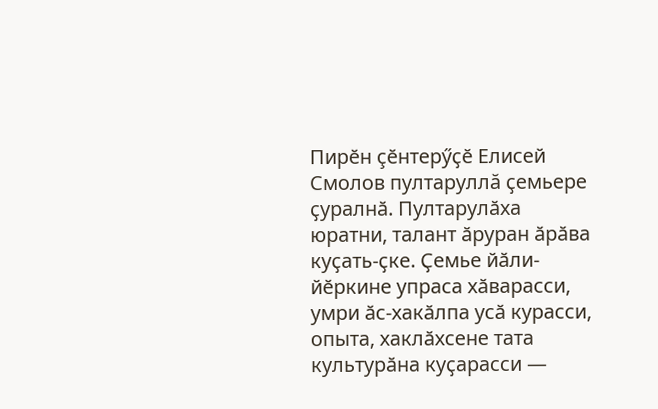Пирӗн çӗнтерӳҫӗ Елисей Смолов пултаруллă ҫемьере ҫуралнӑ. Пултарулӑха юратни, талант ӑруран ӑрӑва куҫать-ҫке. Ҫемье йӑли-йӗркине упраса хӑварасси, умри ӑс-хакӑлпа усӑ курасси, опыта, хаклӑхсене тата культурӑна куҫарасси —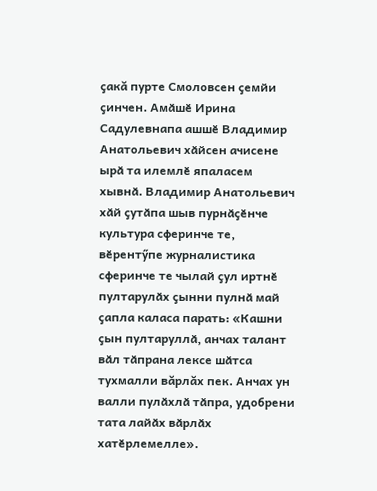ҫакă пурте Смоловсен ҫемйи ҫинчен. Амӑшӗ Ирина Садулевнапа ашшӗ Владимир Анатольевич хӑйсен ачисене ырӑ та илемлӗ япаласем хывнӑ. Владимир Анатольевич хӑй ҫутӑпа шыв пурнӑҫӗнче культура сферинче те, вӗрентӳпе журналистика сферинче те чылай ҫул иртнӗ пултарулӑх ҫынни пулнӑ май ҫапла каласа парать: «Кашни ҫын пултаруллӑ, анчах талант вӑл тӑпрана лексе шӑтса тухмалли вăрлăх пек. Анчах ун валли пулӑхлӑ тӑпра, удобрени тата лайӑх вӑрлӑх хатӗрлемелле».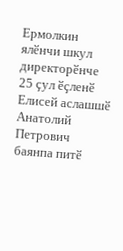Ермолкин ялӗнчи шкул директорӗнче 25 ҫул ӗҫленӗ Елисей аслашшӗ Анатолий Петрович баянпа питӗ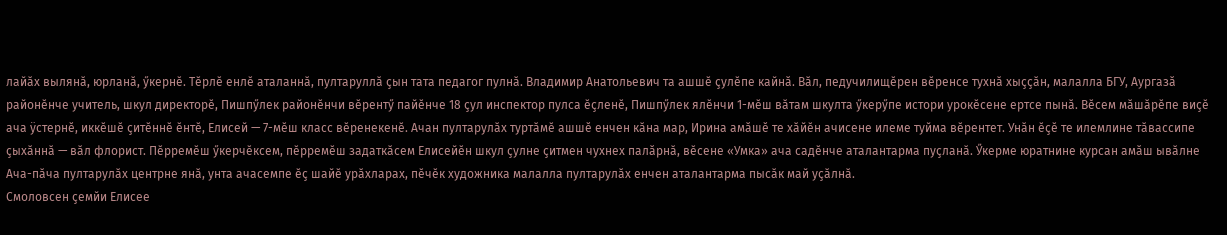лайӑх вылянӑ, юрланӑ, ӳкернӗ. Тӗрлӗ енлӗ аталаннӑ, пултаруллӑ ҫын тата педагог пулнӑ. Владимир Анатольевич та ашшӗ ҫулӗпе кайнă. Вӑл, педучилищӗрен вӗренсе тухнӑ хыҫҫӑн, малалла БГУ, Аургазă районӗнче учитель, шкул директорӗ, Пишпӳлек районӗнчи вӗрентӳ пайӗнче 18 ҫул инспектор пулса ӗҫленӗ, Пишпӳлек ялӗнчи 1-мӗш вӑтам шкулта ӳкерӳпе истори урокӗсене ертсе пынӑ. Вӗсем мӑшӑрӗпе виҫӗ ача ÿстернĕ, иккӗшӗ ҫитӗннӗ ӗнтӗ, Елисей — 7-мӗш класс вӗренекенӗ. Ачан пултарулӑх туртӑмӗ ашшĕ енчен кӑна мар, Ирина амăшĕ те хӑйӗн ачисене илеме туйма вӗрентет. Унӑн ӗҫӗ те илемлине тӑвассипе ҫыхӑннӑ — вӑл флорист. Пӗрремӗш ӳкерчӗксем, пӗрремӗш задаткӑсем Елисейӗн шкул ҫулне ҫитмен чухнех палăрнӑ, вӗсене «Умка» ача садӗнче аталантарма пуҫланӑ. Ӳкерме юратнине курсан амăш ывӑлне Ача-пӑча пултарулӑх центрне янӑ, унта ачасемпе ӗҫ шайӗ урӑхларах, пӗчӗк художника малалла пултарулӑх енчен аталантарма пысӑк май уҫӑлнӑ.
Смоловсен ҫемйи Елисее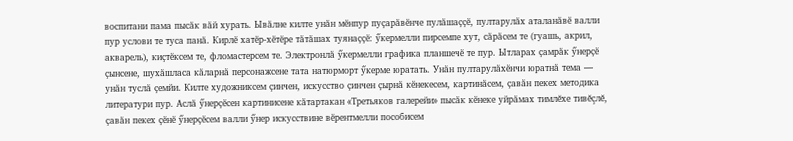воспитани пама пысӑк вӑй хурать. Ывӑлне килте унӑн мӗнпур пуҫарӑвӗнче пулӑшаҫҫӗ, пултарулӑх аталанӑвӗ валли пур услови те туса панӑ. Кирлӗ хатӗр-хӗтӗре тӑтӑшах туянаҫҫӗ: ӳкермелли пирсемпе хут, сӑрӑсем те (гуашь, акрил, акварель), киҫтӗксем те, фломастерсем те. Электронлӑ ӳкермелли графика планшечӗ те пур. Ытларах ҫамрӑк ӳнерҫӗ ҫынсене, шухӑшласа кӑларнӑ персонажсене тата натюрморт ӳкерме юратать. Унӑн пултарулӑхӗнчи юратнӑ тема — унӑн туслӑ ҫемйи. Килте художниксем ҫинчен, искусство ҫинчен ҫырнӑ кӗнекесем, картинӑсем, ҫавӑн пекех методика литератури пур. Аслӑ ӳнерҫӗсен картинисене кӑтартакан «Третьяков галерейи» пысӑк кӗнеке уйрӑмах тимлĕхе тивĕçлĕ, ҫавӑн пекех ҫӗнӗ ӳнерҫӗсем валли ӳнер искусствине вӗрентмелли пособисем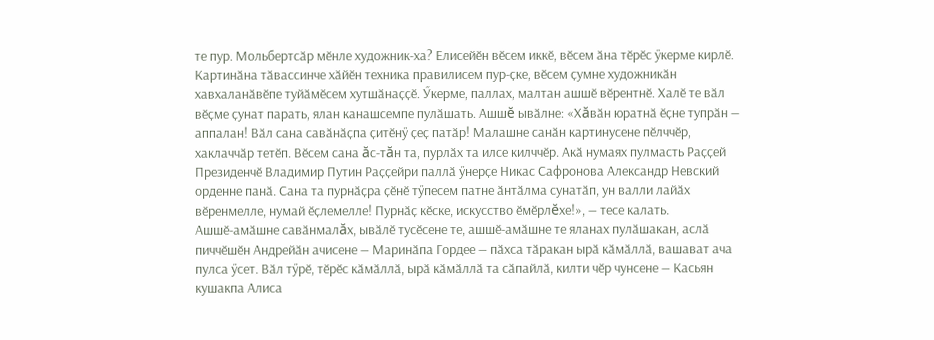те пур. Мольбертсӑр мӗнле художник-ха? Елисейӗн вӗсем иккӗ, вӗсем ӑна тӗрӗс ӳкерме кирлӗ. Картинӑна тӑвассинче хӑйӗн техника правилисем пур-ҫке, вӗсем ҫумне художникӑн хавхаланӑвӗпе туйӑмӗсем хутшӑнаҫҫӗ. Ӳкерме, паллах, малтан ашшӗ вӗрентнӗ. Халӗ те вӑл вӗҫме ҫунат парать, ялан канашсемпе пулӑшать. Ашшĕ ывӑлне: «Хăвӑн юратнӑ ӗҫне тупрӑн — аппалан! Вӑл сана савӑнӑҫпа ҫитӗнӳ ҫеҫ патӑр! Малашне санӑн картинусене пӗлччӗр, хаклаччӑр тетӗп. Вӗсем сана ăс-тăн та, пурлӑх та илсе килччӗр. Акӑ нумаях пулмасть Раҫҫей Президенчӗ Владимир Путин Раҫҫейри паллӑ ӳнерҫе Никас Сафронова Александр Невский орденне панӑ. Сана та пурнӑҫра ҫӗнӗ тӳпесем патне ӑнтӑлма сунатӑп, ун валли лайӑх вӗренмелле, нумай ӗҫлемелле! Пурнӑҫ кӗске, искусство ӗмӗрлĕхе!», — тесе калать.
Ашшӗ-амӑшне савӑнмалăх, ывӑлӗ тусӗсене те, ашшӗ-амӑшне те яланах пулӑшакан, аслӑ пиччӗшӗн Андрейӑн ачисене — Маринӑпа Гордее — пӑхса тӑракан ырӑ кӑмӑллӑ, вашават ача пулса ӳсет. Вӑл тӳрӗ, тӗрӗс кӑмӑллӑ, ырӑ кӑмӑллӑ та сӑпайлӑ, килти чӗр чунсене — Касьян кушакпа Алиса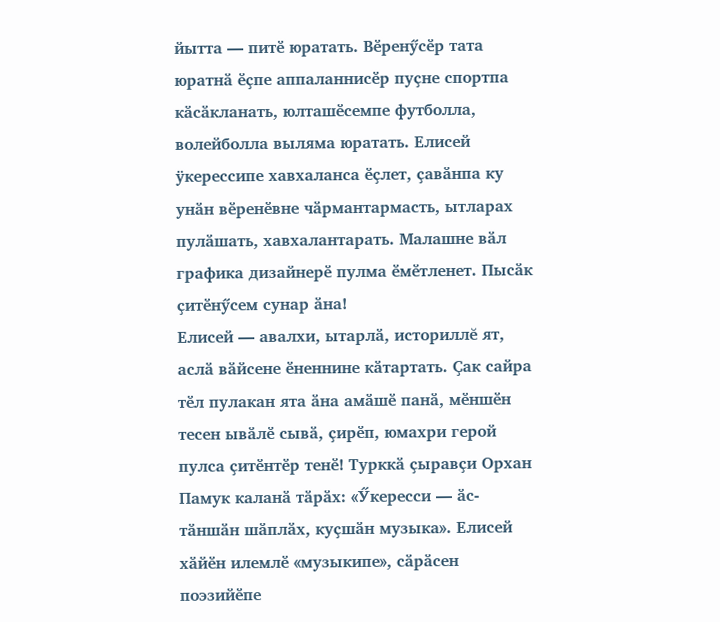йытта — питӗ юратать. Вӗренӳсӗр тата юратнӑ ӗҫпе аппаланнисӗр пуҫне спортпа кӑсӑкланать, юлташӗсемпе футболла, волейболла выляма юратать. Елисей ÿкерессипе хавхаланса ӗҫлет, ҫавӑнпа ку унӑн вӗренӗвне чӑрмантармасть, ытларах пулӑшать, хавхалантарать. Малашне вӑл графика дизайнерӗ пулма ӗмӗтленет. Пысӑк ҫитӗнӳсем сунар ӑна!
Елисей — авалхи, ытарлӑ, историллĕ ят, аслӑ вӑйсене ӗненнине кӑтартать. Ҫак сайра тӗл пулакан ята ӑна амӑшӗ панӑ, мӗншӗн тесен ывӑлӗ сывӑ, ҫирӗп, юмахри герой пулса ҫитӗнтӗр тенӗ! Турккӑ ҫыравҫи Орхан Памук каланӑ тӑрӑх: «Ӳкересси — ӑс-тӑншӑн шӑплӑх, куҫшӑн музыка». Елисей хӑйӗн илемлӗ «музыкипе», сӑрӑсен поэзийӗпе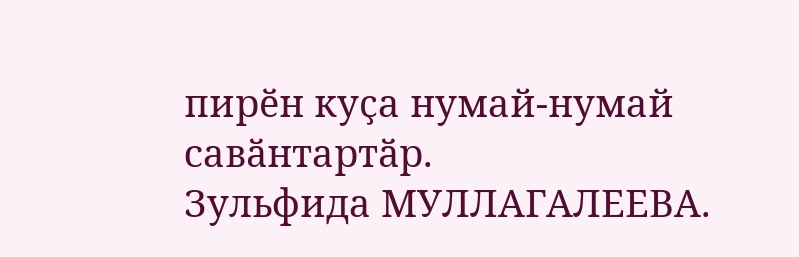пирӗн куҫа нумай-нумай савӑнтартӑр.
Зульфида МУЛЛАГАЛЕЕВА.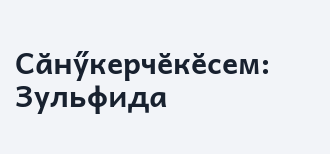Сӑнӳкерчӗкӗсем: Зульфида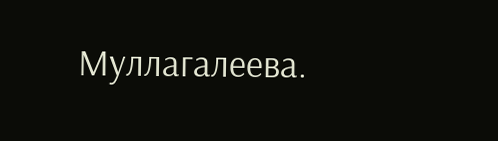Муллагалеева.